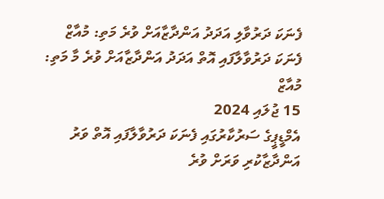ފެނަކަ ދަރުވާލި އަދަދު އަންދާޒާއަށް ވުރެ މަތި: މުއާޒް
ފެނަކަ ދަރުވާލާފައި އޮތް އަދަދު އަންދާޒާއަށް ވުރެ މާ މަތި: މުއާޒް
15 ޖުލައި 2024
އެމްޑީޕީގެ ސަރުކާރުގައި ފެނަކަ ދަރުވާލާފައި އޮތް ވަރު އަންދާޒާކުރި ވަރަށް ވުރެ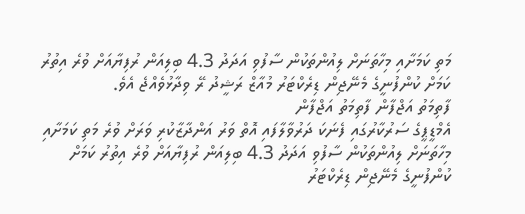މަތި ކަމަށާއި މިހާތަނަށް ލިއުންތަކުން ސާފުވި އަދަދު 4.3 ބިލިއަން ރުފިޔާއަށް ވުރެ އިތުރު ކަމަށް ކުންފުނީގެ މެނޭޖިން ޑިރެކްޓަރު މުއާޒް ރަޝީދު ރޭ ވިދާޅުވެއްޖެ އެވެ.
ފާތިމަތު އަޖްފާން ފާތިމަތު އަޖްފާން
އެމްޑީޕީގެ ސަރުކާރުގައި ފެނަކަ ދަރުވާލާފައި އޮތް ވަރު އަންދާޒާކުރި ވަރަށް ވުރެ މަތި ކަމަށާއި މިހާތަނަށް ލިއުންތަކުން ސާފުވި އަދަދު 4.3 ބިލިއަން ރުފިޔާއަށް ވުރެ އިތުރު ކަމަށް ކުންފުނީގެ މެނޭޖިން ޑިރެކްޓަރު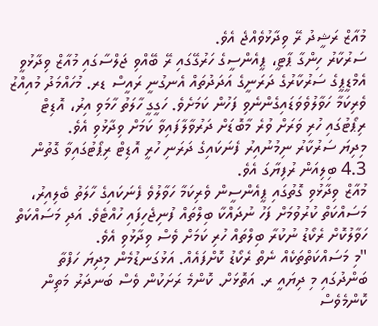މުއާޒް ރަޝީދު ރޭ ވިދާޅުވެއްޖެ އެވެ.
ސަރުކާރު ހިންގާ ޕާޓީ، ޕީއެންސީގެ ހަރުގޭގައި ރޭ ބޭއްވި ޖަލްސާގައި މުއާޒް ވިދާޅުވީ އެމްޑީޕީގެ ސަރުކާރުގެ ދަރަނީގެ އަދަދުތައް އެނގުނީ ރައީސް ޑރ. މުހައްމަދު މުއިއްޒު ވެރިކަމާ ހަވާލުވެވަޑައިގެންނެވި ފަހުން ކަމަށެވެ. ހަގީގީ ހާލަތު ހާމަވި އިރު، އޮޑިޓް ރިޕޯޓުގައި ހުރި ވަރަށް ވުރެ މާބޮޑަށް ދަރުވާލާފައިވާ ކަމަށް ވިދާޅުވި އެވެ.
މިދިޔަ ސަރުކާރު ނިމުނުއިރު ފެނަކައިގެ ދަރަނި ހުރީ އޮޑިޓް ރިޕޯޓުގައިވާ ގޮތުން 4.3 ބިލިއަން ރުފިޔާގަ އެވެ.
މުއާޒް ވިދާޅުވި ގޮތުގައި ޕީއެންސީން ވެރިކަމާ ހަވާލުވެ ފެނަކައިގެ ހާލަތު ބެލިއިރު، މަސައްކަތް ކުރުވުމަށް ފަހު ނުދައްކާ ބިލްތައް ފުނިޖެހިފައި ހުއްޓެވެ. އަދި މަސައްކަތް ހަވާލުކޮށް ރެކޯޑު ނުކުރާ ބިލްތައް ހުރި ކަމަށް ވެސް ވިދާޅުވި އެވެ.
"މި މަސައްކަތްތަކެއް ނެތް ރެކޯޑު ކޮށްފައެއް. އަޅުގަނޑުމެން މިދިޔަ ހަފްތާ ބަންދުގައި މި ދިޔައީ ރ. އަތޮޅަށް. ކޮންމެ ރަށަކުން ވެސް ބަނދަރު މަތިން ކޮންމެވެސް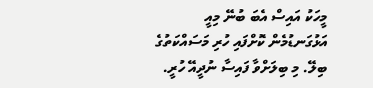މީހަކު އައިސް އެބަ ބުނޭ މިއީ އަޅުގަނޑުމެން ކޮށްފައި ހުރި މަސައްކަތުގެ ބިލޭ. މި ބިލަށްވާ ފައިސާ ނުދީއޭ ހުރީ.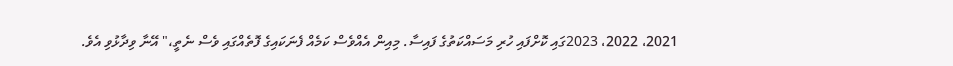2021، 2022، 2023ގައި ކޮށްފައި ހުރި މަސައްކަތުގެ ފައިސާ. މިއިން އެއްވެސް ކަމެއް ފެނަކައިގެ ފޮތެއްގައި ވެސް ނެތީ،" އޭނާ ވިދާޅުވި އެވެ.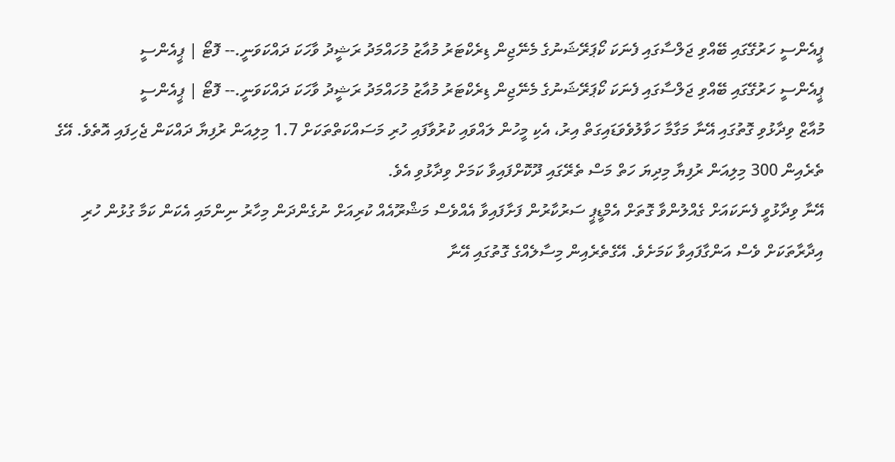ޕީއެންސީ ހަރުގޭގައި ބޭއްވި ޖަލްސާގައި ފެނަކަ ކޯޕަރޭޝަނުގެ މެނޭޖިން ޑިރެކްޓަރު މުއާޒު މުހައްމަދު ރަޝީދު ވާހަކަ ދައްކަވަނީ.-- ފޮޓޯ | ޕީއެންސީ
ޕީއެންސީ ހަރުގޭގައި ބޭއްވި ޖަލްސާގައި ފެނަކަ ކޯޕަރޭޝަނުގެ މެނޭޖިން ޑިރެކްޓަރު މުއާޒު މުހައްމަދު ރަޝީދު ވާހަކަ ދައްކަވަނީ.-- ފޮޓޯ | ޕީއެންސީ
މުއާޒް ވިދާޅުވި ގޮތުގައި އޭނާ މަގާމާ ހަވާލުވެވަޑައިގަތް އިރު، އެކި މީހުން ލައްވައި ކުރުވާފައި ހުރި މަސައްކަތްތަކަށް 1.7 މިލިއަން ރުފިޔާ ދައްކަން ޖެހިފައި އޮތެވެ. އޭގެ ތެރެއިން 300 މިލިއަން ރުފިޔާ މިދިޔަ ހަތް މަސް ތެރޭގައި ދޫކޮށްފައިވާ ކަމަށް ވިދާޅުވި އެވެ.
އޭނާ ވިދާޅުވީ ފެނަކައަށް ގެއްލުންވާ ގޮތަށް އެމްޑީޕީ ސަރުކާރުން ފަށާފައިވާ އެއްވެސް މަޝްރޫއެއް ކުރިއަށް ނުގެންދަން މިހާރު ނިންމައި އެކަން ކަމާ ގުޅުން ހުރި އިދާރާތަކަށް ވެސް އަންގާފައިވާ ކަމަށެވެ. އޭގެތެރެއިން މިސާލެއްގެ ގޮތުގައި އޭނާ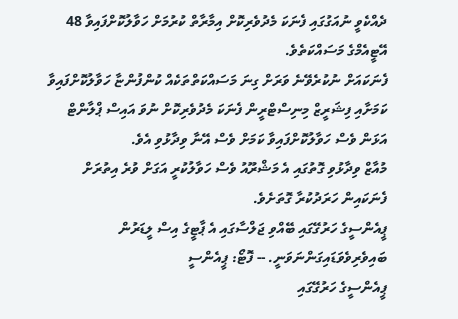ދެއްކެވީ ނުއަގުގައި ފެނަކަ މެދުވެރިކޮށް އިމާރާތް ކުރުމަށް ހަވާލުކޮށްފައިވާ 48 އޭޓީއެމްގެ މަސައްކަތެވެ.
ފެނަކައަށް ނުކުރެވޭނެ ވަރަށް ގިނަ މަސައްކަތްތަކެއް ކުންފުންޏާ ހަވާލުކޮށްފައިވާ ކަމަށާއި ފިޝަރީޒް މިނިސްޓްރީން ފެނަކަ މެދުވެރިކޮށް ނުވަ އައިސް ޕްލާންޓް އަޅަން ވެސް ހަވާލުކޮށްފައިވާ ކަމަށް ވެސް އޭނާ ވިދާޅުވި އެވެ.
މުއާޒް ވިދާޅުވި ގޮތުގައި އެ މަޝްރޫއު ވެސް ހަވާލުކުރީ އަގަށް ވުރެ އިތުރަށް ފެނަކައިން ހަރަދުކުރާ ގޮތަށެވެ.
ޕީއެންސީގެ ހަރުގޭގައި ބޭއްވި ޖަލްސާގައި އެ ޕާޓީގެ އިސް ލީޑަރުން ބައިވެރިވެވަޑައިގަންނަވަނީ. -- ފޮޓޯ: ޕީއެންސީ
ޕީއެންސީގެ ހަރުގޭގައި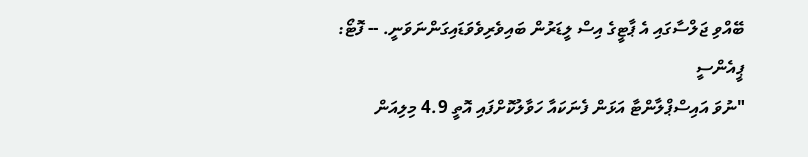ބޭއްވި ޖަލްސާގައި އެ ޕާޓީގެ އިސް ލީޑަރުން ބައިވެރިވެވަޑައިގަންނަވަނީ. -- ފޮޓޯ: ޕީއެންސީ
"ނުވަ އައިސްޕްލާންޓާ އަޅަން ފެނަކައާ ހަވާލުކޮށްފައި އޮތީ 4.9 މިލިއަން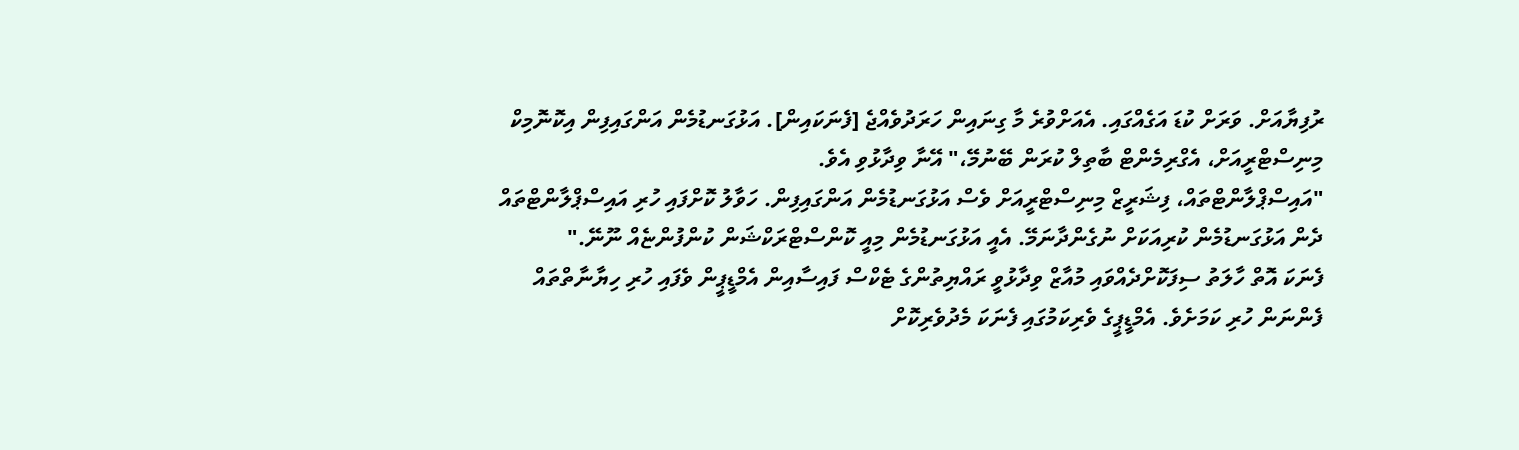ރުފިޔާއަށް. ވަރަށް ކުޑަ އަގެއްގައި. އެއަށްވުރެ މާ ގިނައިން ހަރަދުވެއްޖެ [ފެނަކައިން]. އަޅުގަނޑުމެން އަންގައިފިން އިކޮނޮމިކް މިނިސްޓްރީއަށް، އެގްރިމެންޓް ބާތިލް ކުރަން ބޭނުމޭ،" އޭނާ ވިދާޅުވި އެވެ.
"އައިސްޕްލާންޓްތައް، ފިޝަރީޒް މިނިސްޓްރީއަށް ވެސް އަޅުގަނޑުމެން އަންގައިފިން. ހަވާލު ކޮށްފައި ހުރި އައިސްޕްލާންޓްތައް ދެން އަޅުގަނޑުމެން ކުރިއަކަށް ނުގެންދާނަމޭ. އެއީ އަޅުގަނޑުމެން މިއީ ކޮންސްޓްރަކްޝަން ކުންފުންޏެއް ނޫނޭ."
ފެނަކަ އޮތް ހާލަތު ސިފަކޮށްދެއްވައި މުއާޒް ވިދާޅުވީ ރައްޔިތުންގެ ޓެކްސް ފައިސާއިން އެމްޑީޕީން ވެފައި ހުރި ހިޔާނާތްތައް ފެންނަން ހުރި ކަމަށެވެ. އެމްޑީޕީގެ ވެރިކަމުގައި ފެނަކަ މެދުވެރިކޮށް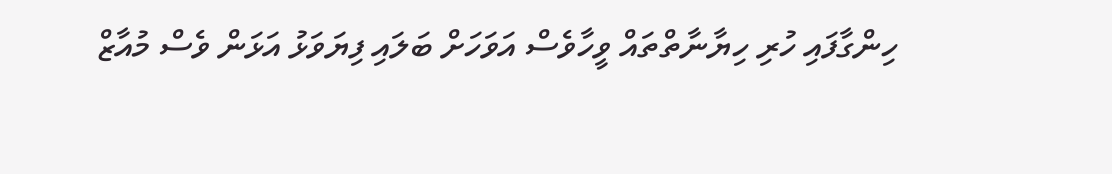ހިންގާފައި ހުރި ހިޔާނާތްތައް ވީހާވެސް އަވަހަށް ބަލައި ފިޔަވަޅު އަޅަން ވެސް މުއާޒް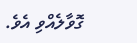ގޮވާލެއްވި އެވެ.